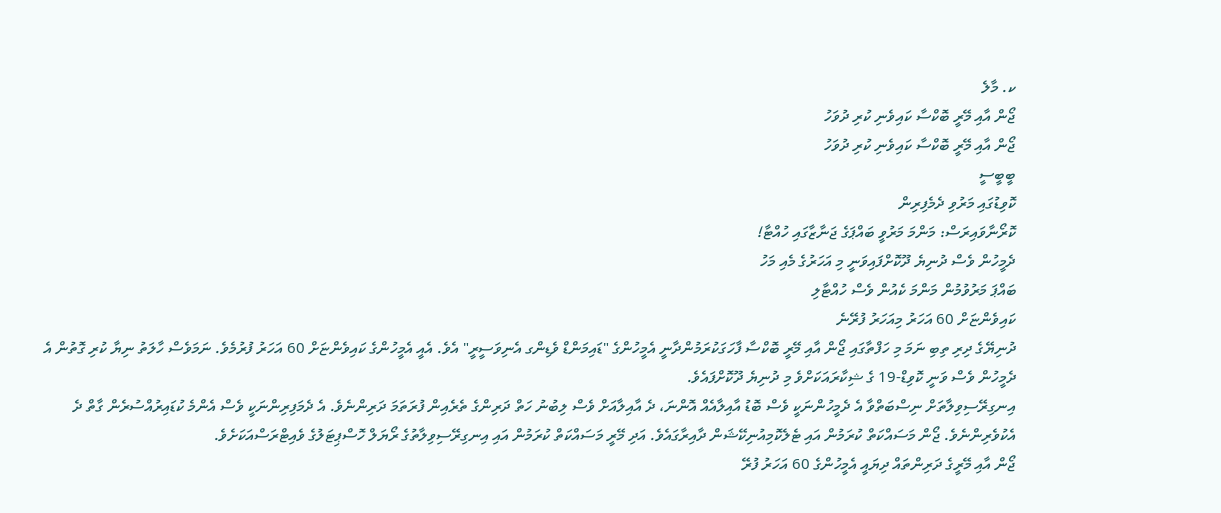ކ. މާލެ
ޖޯން އާއި މޭރީ ބޮކްސާ ކައިވެނި ކުރި ދުވަހު
ޖޯން އާއި މޭރީ ބޮކްސާ ކައިވެނި ކުރި ދުވަހު
ބީބީސީ
ކޮވިޑުގައި މަރުވި ދެމެފިރިން
ކޮރޯނާވައިރަސް: މަންމަ މަރުވީ ބައްޕަގެ ޖަނާޒާގައި ހުއްޓާ!
ދެމީހުން ވެސް ދުނިޔެ ދޫކޮށްފައިވަނީ މި އަހަރުގެ މެއި މަހު
ބައްޕަ މަރުވުމުން މަންމަ ކެއުން ވެސް ހުއްޓާލި
ކައިވެންޏަށް 60 އަހަރު މިއަހަރު ފުރޭނެ
ދުނިޔޭގެ ދިރި ތިބި ނަމަ މި ހަފްތާގައި ޖޯން އާއި މޭރީ ބޮކްސާ ފާހަގަކުރަމުންދާނީ އެމީހުންގެ "ޑައިމަންޑް ވެޑިންގ އެނިވަސީރީ" އެވެ. އެއީ އެމީހުންގެ ކައިވެންޏަށް 60 އަހަރު ފުރުމެވެ. ނަމަވެސް ހާލަތު ނިޔާ ކުރި ގޮތުން އެ ދެމީހުން ވެސް ވަނީ ކޮވިޑް-19 ގެ ޝިކާރައަކަށްވެ މި ދުނިޔެ ދޫކޮށްފައެވެ.
އިނގިރޭސިވިލާތަށް ނިސްބަތްވާ އެ ދެމީހުންނަކީ ވެސް ބޮޑު އާއިލާއެއް އޮންނަ، ދެ އާއިލާއަށް ވެސް ލިބުނު ހަތް ދަރިންގެ ތެރެއިން ފުރަތަމަ ދަރިންނެވެ. އެ ދެމަފިރިންނަކީ ވެސް އެންމެ ކުޑައިރުއްސުރެން ގާތް ދެ އެކުވެރިންނެވެ. ޖޯން މަސައްކަތް ކުރަމުން އައި ޓެލެކޮމިއުނިކޭޝަން ދާއިރާގައެވެ. އަދި މޭރީ މަސައްކަތް ކުރަމުން އައި އިނގިރޭސިވިލާތުގެ ރޯޔަލް ހޮސްޕިޓަލުގެ ވެއިޓްރަސްއަކަށެވެ.
ޖޯން އާއި މޭރީގެ ދަރިންތައް ދިޔައީ އެމީހުންގެ 60 އަހަރު ފުރޭ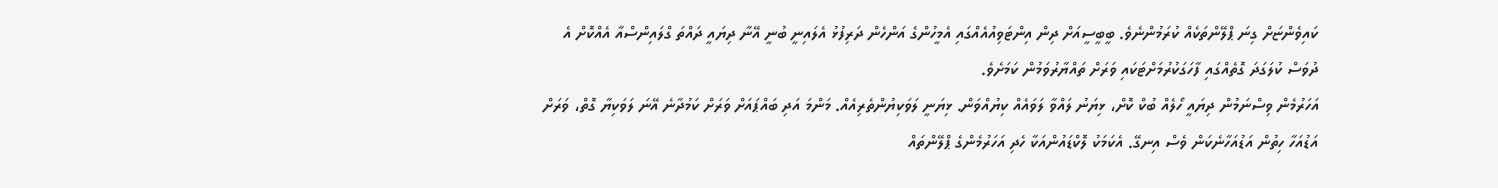ކައިވެންޏަށް ގިނަ ޕްލޭންތަކެއް ކުރަމުންނެވެ. ބީބީސީއަށް ދިން އިންޓަވިއުއެއްގައި އެމީހުންގެ އަންހެން ދަރިފުޅު އެލައިނީ ބުނީ އޭނާ ދިޔައީ ދައްތަ ގްލައިންސްއާ އެއްކޮށް އެ ދުވަސް ކުލަގަދަ ގޮތެއްގައި ފާހަގަކުރުމަށްޓަކައި ވަރަށް ތައްޔާރުވަމުން ކަމަށެވެ.
އަހަރުމެން ވިސްނަމުން ދިޔައީ ހޯލެއް ބުކް ކޮށް، ޅިޔަނު ލައްވާ ލަވައެއް ކިޔުއްވަން. ޅިޔަނީ ލަވަކިޔުންތެރިއެއް. މަންމަ އަދި ބައްޕައަށް ވަރަށް ކަމުދާނެ އޭނަ ލަވަކިޔާ ގޮތް، ވަރަށް އަޑުއަހާ ހިތުން އަޑުއަހާނެކަން ވެސް އިނގޭ. އެކަމަކު ލޮކްޑައުންއަކާ ހެދި އަހަރުމެންގެ ޕްލޭންތައް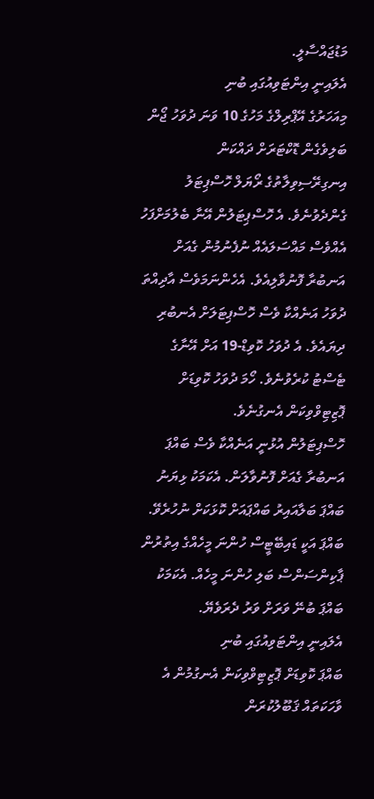މަޑުޖައްސާލީ.
އެލައިނީ އިންޓަވިއުގައި ބުނި
މިއަހަރުގެ އޭޕްރިލްގެ މަހުގެ 10 ވަނަ ދުވަހު ޖޯން ބަލިވެގެން ޑޮކްޓަރަށް ދައްކަން އިނގިރޭސިވިލާތުގެ ރޯޔަލް ހޮސްޕިޓަލު ގެންދެވުނެވެ. އެ ހޮސްޕިޓަލުން އޭނާ ބެލުމަށްފަހު އެއްވެސް މައްސަލައެއް ނުފެނުމުން ގެއަށް އަނބުރާ ފޮނުވާލިއެވެ. އެހެންނަމަވެސް އާދިއްތަ ދުވަހު އަނެއްކާ ވެސް ހޮސްޕިޓަލަށް އެނބުރި ދިޔައެވެ. އެ ދުވަހު ކޮވިޑް-19 އަށް އޭނާގެ ޓެސްޓު ކުރެވުނެވެ. ހޯމަ ދުވަހު ކޮވިޑަށް ޕޮޒިޓިވްވިކަން އެނގުނެވެ.
ހޮސްޕިޓަލުން އުޅުނީ އަނެއްކާ ވެސް ބައްޕަ އަނބުރާ ގެއަށް ފޮނުވާލަން. އެކަމަކު ޅިޔަނު ބައްޕަ ބަލާއައިރު ބައްޕައަށް ކޮޅަކަށް ނުހުރެވޭ. ބައްޕަ އަކީ ޑައިބޭޓީސް ހުންނަ މީހެއްގެ އިތުރުން ޕާކިންސަންސް ބަލި ހުންނަ މީހެއް. އެކަމަކު ބައްޕަ ބުނޭ ވަރަށް ވަރު ދެރަވެޔޭ.
އެލައިނީ އިންޓަވިއުގައި ބުނި
ބައްޕަ ކޮވިޑަށް ޕޮޒިޓިވްވިކަން އެނގުމުން އެ ވާހަކަތައް ޤަބޫލުކުރަން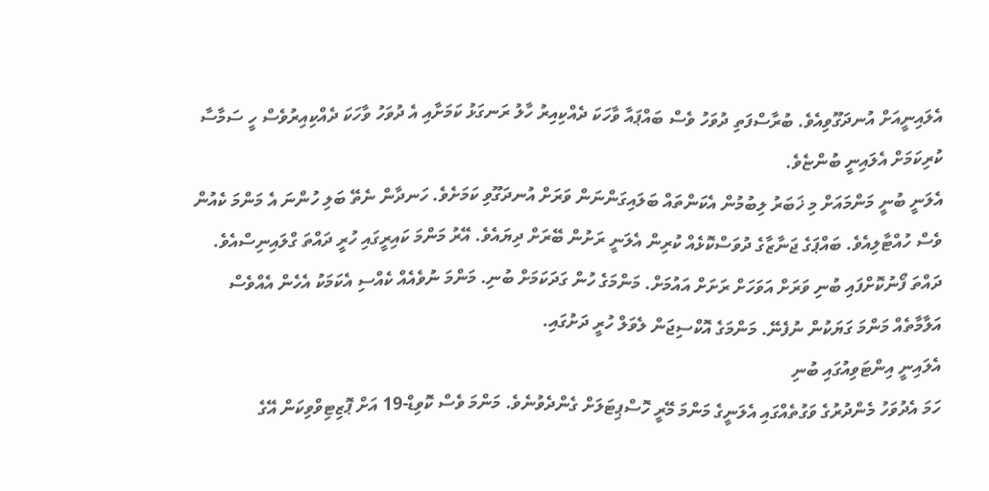އެލައިނީއަށް އުނދަގޫވިއެވެ. ބުރާސްފަތި ދުވަހު ވެސް ބައްޕައާ ވާހަކަ ދެއްކިއިރު ހާލު ރަނގަޅު ކަމަށާއި އެ ދުވަހު ވާހަކަ ދެއްކިއިރުވެސް ހީ ސަމާސާ ކުރިކަމަށް އެލައިނީ ބުންޏެވެ.
އެލަނީ ބުނީ މަންމައަށް މި ޚަބަރު ލިބުމުން އެކަންތައް ބަލައިގަންނަން ވަރަށް އުނދަގޫވި ކަމަށެވެ. ހަނދާން ނެތޭ ބަލި ހުންނަ އެ މަންމަ ކެއުން ވެސް ހުއްޓާލިއެވެ. ބައްޕަގެ ޖަނާޒާގެ ދުވަސްކޮޅެއް ކުރިން އެލަނީ ރަށުން ބޭރަށް ދިޔައެވެ. އޭރު މަންމަ ކައިރީގައި ހުރީ ދައްތަ ގްލައިނިސްއެވެ.
ދައްތަ ފޯނުކޮށްފައި ބުނި ވަރަށް އަވަހަށް ރަށަށް އައުމަށް. މަންމަގެ ހުން ގަދަކަމަށް ބުނި. މަންމަ ނުވެއެއް ކެއްސި އެކަމަކު އެހެން އެއްވެސް އަލާމާތެއް މަންމަ ގަޔަކުން ނުފެނޭ. މަންމަގެ އޮކްސިޖަން ލެވަލް ހުރީ ދަށުގައި.
އެލައިނީ އިންޓަވިއުގައި ބުނި
ހަމަ އެދުވަހު މެންދުރުގެ ވަގުތެއްގައި އެލަނީގެ މަންމަ މޭރީ ހޮސްޕިޓަލަށް ގެންދެވުނެވެ. މަންމަ ވެސް ކޮވިޑް-19 އަށް ޕޮޒިޓިވްވިކަން އޭގެ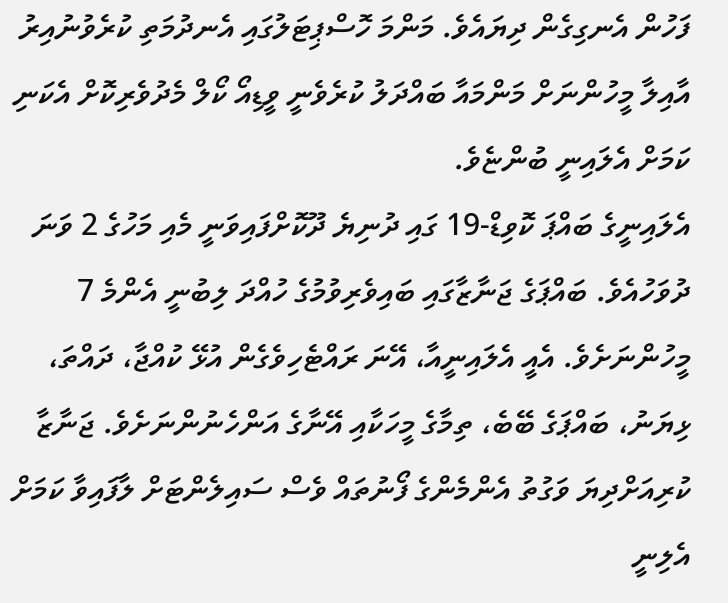ފަހުން އެނގިގެން ދިޔައެވެ. މަންމަ ހޮސްޕިޓަލުގައި އެނދުމަތި ކުރެވުނުއިރު އާއިލާ މީހުންނަށް މަންމައާ ބައްދަލު ކުރެވެނީ ވީޑިއޯ ކޯލް މެދުވެރިކޮށް އެކަނި ކަމަށް އެލައިނީ ބުންޏެވެ.
އެލައިނީގެ ބައްޕަ ކޮވިޑް-19 ގައި ދުނިޔެ ދޫކޮށްފައިވަނީ މެއި މަހުގެ 2 ވަނަ ދުވަހުއެވެ. ބައްޕަގެ ޖަނާޒާގައި ބައިވެރިވުމުގެ ހުއްދަ ލިބުނީ އެންމެ 7 މީހުންނަށެވެ. އެއީ އެލައިނީއާ، އޭނަ ރައްޓެހިވެގެން އުޅޭ ކުއްޖާ، ދައްތަ، ޅިޔަނު، ބައްޕަގެ ބޭބެ، ތިމާގެ މީހަކާއި އޭނާގެ އަންހެނުންނަށެވެ. ޖަނާޒާ ކުރިއަށްދިޔަ ވަގުތު އެންމެންގެ ފޯނުތައް ވެސް ސައިލެންޓަށް ލާފައިވާ ކަމަށް އެލިނީ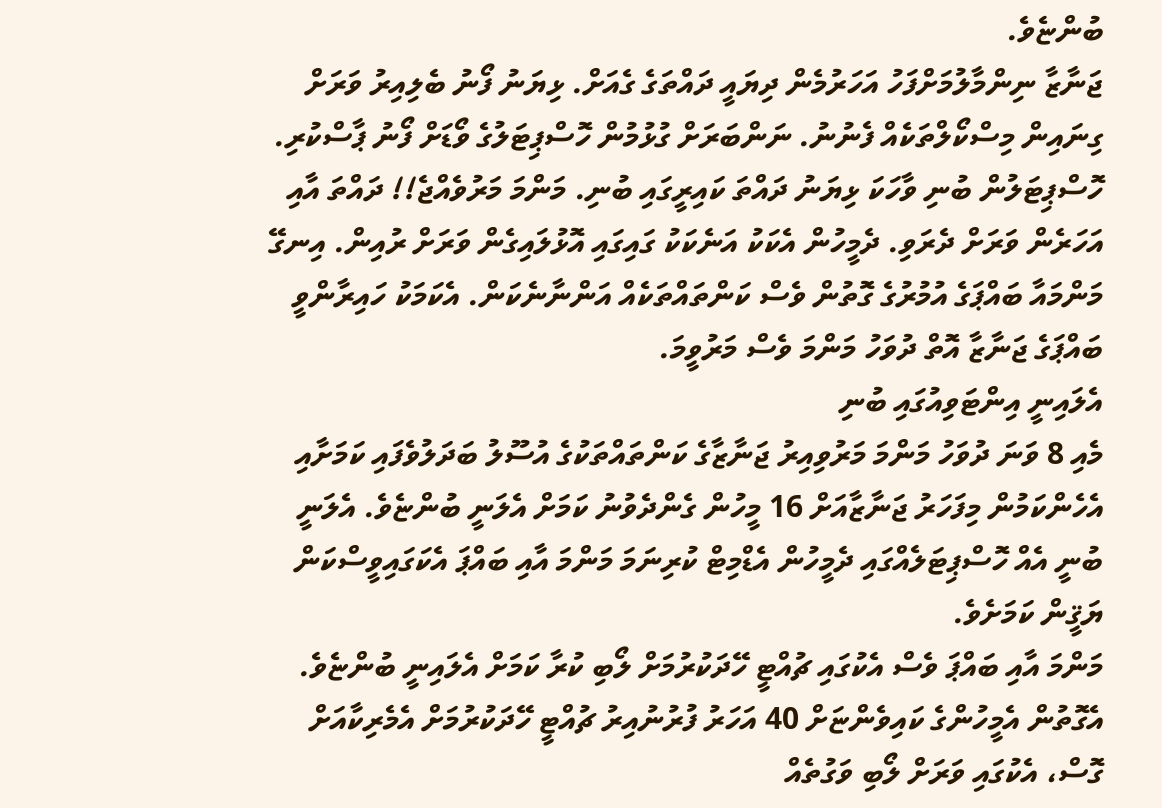ބުންޏެވެ.
ޖަނާޒާ ނިންމާލުމަށްފަހު އަހަރުމެން ދިޔައީ ދައްތަގެ ގެއަށް. ޅިޔަނު ފޯނު ބެލިއިރު ވަރަށް ގިނައިން މިސްކޯލްތަކެއް ފެނުނު. ނަންބަރަށް ގުޅުމުން ހޮސްޕިޓަލުގެ ވޯޑަށް ފޯނު ޕާސްކުރި. ހޮސްޕިޓަލުން ބުނި ވާހަކަ ޅިޔަނު ދައްތަ ކައިރީގައި ބުނި. މަންމަ މަރުވެއްޖެ!! ދައްތަ އާއި އަހަރެން ވަރަށް ދެރަވި. ދެމީހުން އެކަކު އަނެކަކު ގައިގައި އޮޅުލައިގެން ވަރަށް ރުއިން. އިނގޭ މަންމައާ ބައްޕަގެ އުމުރުގެ ގޮތުން ވެސް ކަންތައްތަކެއް އަންނާނެކަން. އެކަމަކު ހައިރާންވީ ބައްޕަގެ ޖަނާޒާ އޮތް ދުވަހު މަންމަ ވެސް މަރުވީމަ.
އެލައިނީ އިންޓަވިއުގައި ބުނި
މެއި 8 ވަނަ ދުވަހު މަންމަ މަރުވިއިރު ޖަނާޒާގެ ކަންތައްތަކުގެ އުސޫލު ބަދަލުވެފައި ކަމަށާއި އެހެންކަމުން މިފަހަރު ޖަނާޒާއަށް 16 މީހުން ގެންދެވުނު ކަމަށް އެލަނީ ބުންޏެވެ. އެލަނީ ބުނީ އެއް ހޮސްޕިޓަލެއްގައި ދެމީހުން އެޑްމިޓް ކުރިނަމަ މަންމަ އާއި ބައްޕަ އެކަގައިވީސްކަން ޔަޤީން ކަމަށެވެ.
މަންމަ އާއި ބައްޕަ ވެސް އެކުގައި ޗުއްޓީ ހޭދަކުރުމަށް ލޯބި ކުރާ ކަމަށް އެލައިނީ ބުންޏެވެ. އެގޮތުން އެމީހުންގެ ކައިވެންޏަށް 40 އަހަރު ފުރުނުއިރު ޗުއްޓީ ހޭދަކުރުމަށް އެމެރިކާއަށް ގޮސް، އެކުގައި ވަރަށް ލޯބި ވަގުތެއް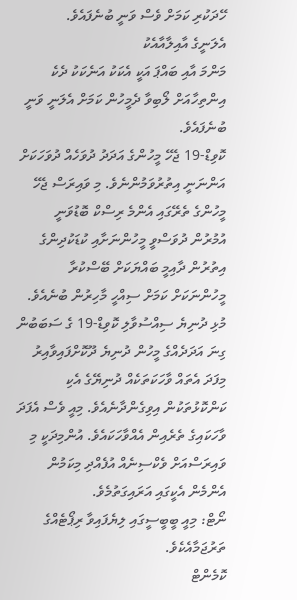ހޭދަކުރި ކަމަށް ވެސް ވަނީ ބުނެފައެވެ.
އެލަނީގެ އާއިލާއާއެކު
މަންމަ އާއި ބައްޕަ އަކީ އެކަކު އަނެކަކު ދެކެ އިންތިހާއަށް ލޯބިވާ ދެމީހުން ކަމަށް އެލަނީ ވަނީ ބުނެފައެވެ.
ކޮވިޑް-19 ޖެހޭ މީހުންގެ އަދަދު ދުވަހެއް ދުވަހަކަށް އަންނަނީ އިތުރުވަމުންނެވެ. މި ވައިރަސް ޖެހޭ މީހުންގެ ތެރޭގައި އެންމެ ރިސްކް ބޮޑުވަނީ އުމުރުން ދުވަސްވީ މީހުންނަށާއި ކުޑަކުދިންގެ އިތުރުން ދާއިމީ ބައްޔަކަށް ބޭސްކުރާ މީހުންނަކަށް ކަމަށް ސިއްހީ މާހިރުން ބުނެއެވެ. މުޅި ދުނިޔެ ސިއްސުވާލި ކޮވިޑް-19 ގެ ސަބަބުން ގިނަ އަދަދެއްގެ މީހުން ދުނިޔެ ދޫކޮށްފައިވާއިރު މިފަދަ އެތައް ވާހަކަތަކެއް ދުނިޔޭގެ އެކި ކަންކޮޅުތަކުން އިވިގެންދާނެއެވެ. މިއީ ވެސް އެފަދަ ވާހަކައިގެ ތެރެއިން އެއްވާހަކައެވެ. އުންމިދަކީ މި ވައިރަސްއަށް ވެކްސިނެއް އުފެއްދި މިކަމުން އެންމެން އެކީގައި އަރައިގަތުމެވެ.
ނޯޓް: މިއީ ބީބީސީގައި ލިޔެފައިވާ ރިޕޯޓެއްގެ ތަރުޖަމާއެކެވެ.
ކޮމެންޓް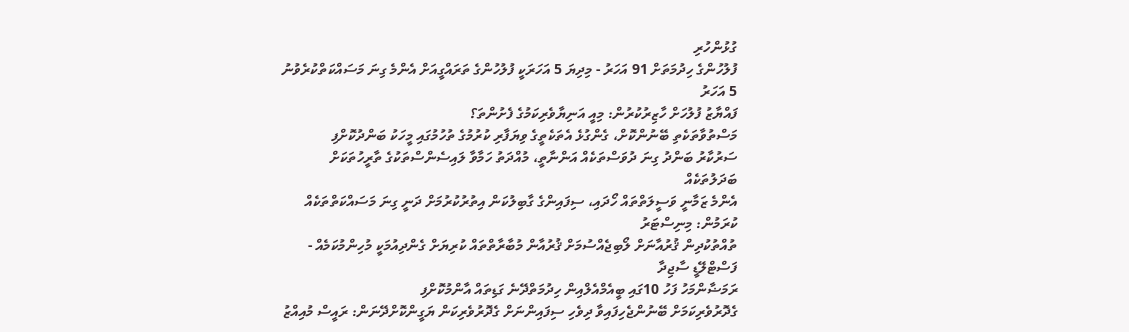ގުޅުންހުރި
ފުލުހުންގެ ހިދުމަތަށް 91 އަހަރު - މިދިޔަ 5 އަހަރަކީ ފުލުހުންގެ ތަރައްގީއަށް އެންމެ ގިނަ މަސައްކަތްކުރެވުނު 5 އަހަރު
ފައްޔާޒު ފުލުހަށް ހާޒިރުކުރުން: މިއީ އަނިޔާވެރިކަމުގެ ފެށުންތަ؟
މަސްތުވާތަކެތި ބޭނުންކޮށް، ގެންގުޅެ އެތަކެތީގެ ވިޔަފާރި ކުރުމުގެ ތުހުމުގައި މީހަކު ބަންދުކޮށްފި
ސަރުކާރު ބަންދު ގިނަ ދުވަސްތަކެއް އަންނާތީ، މުއްދަތު ހަމާވާ ލައިސެންސްތަކުގެ ތާރީހުތަކަށް ބަދަލުތަކެއް
އެންމެ ޒަމާނީ ވަސީލަތްތައް ހޯދައި، ސިފައިންގެ ގާބިލުކަން އިތުރުކުރުމަށް ދަނީ ގިނަ މަސައްކަތްތަކެއް ކުރަމުން: މިނިސްޓަރު
ތުއްތުކުދިން ޤުރުއާނަށް ލޯބިޖެއްސުމަށް ޤުރުއާން މުބާރާތްތައް ކުރިޔަށް ގެންދިއުމަކީ މުހިންމުކަމެއް - ފަސްޓްލޭޑީ ސާޖިދާ
ރަމަޟާންމަހު ފަހު 10ގައި ބީއެމްއެލްއިން ހިދުމަތްދޭނެ ގަޑިތައް އާންމުކޮށްފި
ގެދޮރުވެރިކަމަށް ބޭނުންޖެހިފައިވާ ދިވެހި ސިފައިންނަށް ގެދޮރުވެރިކަން ޔަގީންކޮށްދޭނަން: ރައީސް މުއިއްޒު